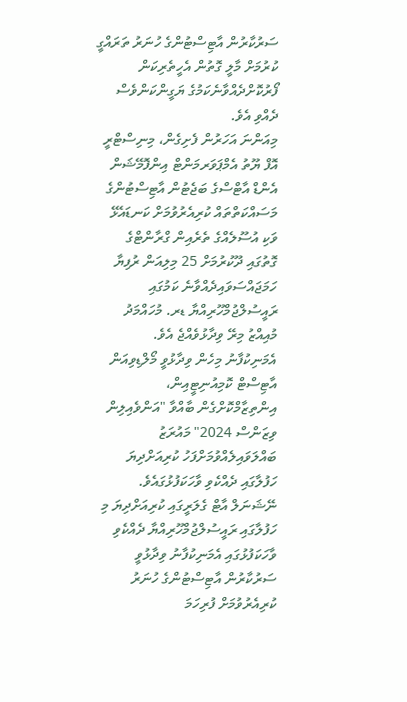ސަރުކާރުން އާޓިސްޓުންގެ ހުނަރު ތަރައްގީ ކުރުމަށް މާލީ ގޮތުން އެހީތެރިކަން ފޯރުކޮށްދެއްވާނެކަމުގެ ޔަގީންކަންވެސް ދެއްވި އެވެ.
މިއަންނަ އަހަރުން ފެށިގެން، މިނިސްޓްރީ އޮފް ޔޫތު އެމްޕަވަރމަންޓް އިންފޮމޭޝަން އެންޑް އާޓްސްގެ ބަޖެޓުން އާޓިސްޓުންގެ މަސައްކަތްތައް ކުރިއެރުވުމަށް ކަނޑައެޅޭ ވަކި އުސޫލެއްގެ ތެރެއިން ގްރާންޓްގެ ގޮތުގައި ދޫކުރުމަށް 25 މިލިއަން ރުފިޔާ ހަމަޖައްސަވައިދެއްވާނެ ކަމުގައި ރައީސުލްޖުމްހޫރިއްޔާ ޑރ. މުހައްމަދު މުއިއްޒު މިރޭ ވިދާޅުވެއްޖެ އެވެ.
އެމަނިކުފާނު މިހެން ވިދާޅުވީ މޯލްޑިވިއަން އާޓިސްޓް ކޮމިއުނިޓީއިން، އިންތިޒާމްކޮށްގެން ބާއްވާ "އަންވެއިލިން ވިޒަންސް 2024" މައުރަޒު ބައްލަވައިލެއްވުމަށްފަހު ކުރިއަށްދިޔަ ހަފުލާގައި ދެއްކެވި ވާހަކަފުޅުގައެވެ.
ނޭޝަނަލް އާޓް ގެލަރީގައި ކުރިއަށްދިޔަ މި ހަފުލާގައި ރައީސުލްޖުމްހޫރިއްޔާ ދެއްކެވި ވާހަކަފުޅުގައި އެމަނިކުފާނު ވިދާޅުވީ ސަރުކާރުން އާޓިސްޓުންގެ ހުނަރު ކުރިއެރުވުމަށް ފުރިހަމަ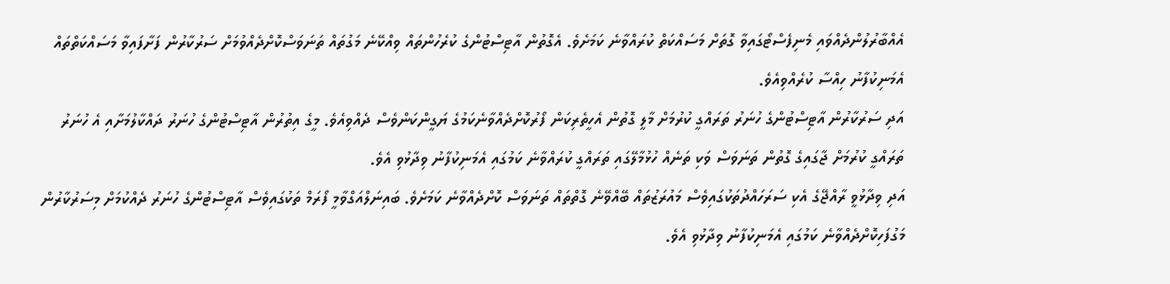އެއްބާރުލުންދެއްވައި މެނިފެސްޓޯގައިވާ ގޮތަށް މަސައްކަތް ކުރައްވާނެ ކަމަށެވެ. އެގޮތުން އާޓިސްޓުންގެ ކުރެހުންތައް ވިއްކޭނެ މަގުތައް ތަނަވަސްކޮށްދެއްވުމަށް ސަރުކާރުން ފަށާފައިވާ މަސައްކަތްތައް އެމަނިކުފާނު ހިއްސާ ކުރެއްވިއެވެ.
އަދި ސަރުކާރުން އާޓިސްޓުންގެ ހުނަރު ތަރައްގީ ކުރުމަށް މާލީ ގޮތުން އެހީތެރިކަން ފޯރުކޮށްދެއްވާނެކަމުގެ ޔަގީންކަންވެސް ދެއްވިއެވެ. މީގެ އިތުރުން އާޓިސްޓުންގެ ހުނަރު ދައްކާލުމަށާއި އެ ހުނަރު ތަރައްގީ ކުރުމަށް ޖާގައިގެ ގޮތުން ތަނަވަސް ވަކި ތަނެއް ހުޅުމާލޭގައި ތަރައްގީ ކުރައްވާނެ ކަމުގައި އެމަނިކުފާނު ވިދާޅުވި އެވެ.
އަދި ވިދާޅުވީ ރާއްޖޭގެ އެކި ސަރަހައްދުތަކުގައިވެސް މައުރަޒުތައް ބޭއްވޭނެ ގޮތްތައް ތަނަވަސް ކޮށްދެއްވާނެ ކަމަށެވެ. ބައިނަލްއަގްވާމީ ފޯރަމް ތަކުގައިވެސް އާޓިސްޓުންގެ ހުނަރު ދެއްކުމަށް މިސަރުކާރުން މަގުފަހިކޮށްދެއްވާނެ ކަމުގައި އެމަނިކުފާނު ވިދާޅުވި އެވެ.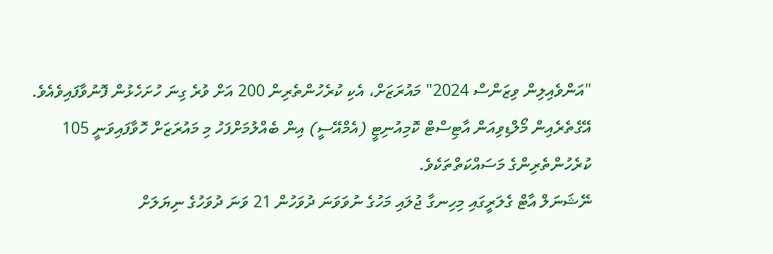"އަންވެއިލިން ވިޒަންސް 2024" މައުރަޒަށް، އެކި ކުރެހުންތެރިން 200 އަށް ވުރެ ގިނަ ހުށަހެޅުން ފޮނުވާފައިވެއެވެ. އޭގެތެރެއިން މޯލްޑިވިއަން އާޓިސްޓް ކޮމިއުނިޓީ (އެމްއޭސީ) އިން ބެއްލުމަށްފަހު މި މައުރަޒަށް ހޮވާފައިވަނީ 105 ކުރެހުންތެރިންގެ މަސައްކަތްތަކެވެ.
ނޭޝަނަލް އާޓް ގެލަރީގައި މިހިނގާ ޖުލައި މަހުގެ ނުވަވަނަ ދުވަހުން 21 ވަނަ ދުވަހުގެ ނިޔަލަށް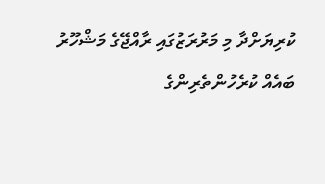ކުރިޔަށްދާ މި މަރުރަޒުގައި ރާއްޖޭގެ މަޝްހޫރު ބައެއް ކުރެހުންތެރިންގެ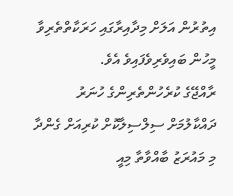އިތުރުން އަލަށް މިދާއިރާގައި ހަރަކާތްތެރިވާ މީހުން ބައިވެރިވެފައިވެ އެވެ.
ރާއްޖޭގެ ކުރެހުންތެރިންގެ ހުނަރު ދައްކާލުމަށް ސިލްސިލާކޮށް ކުރިއަށް ގެންދާ މި މައުރަޒު ބާއްވާތާ މިއީ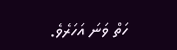ހަތް ވަނަ އަހަރެވެ.